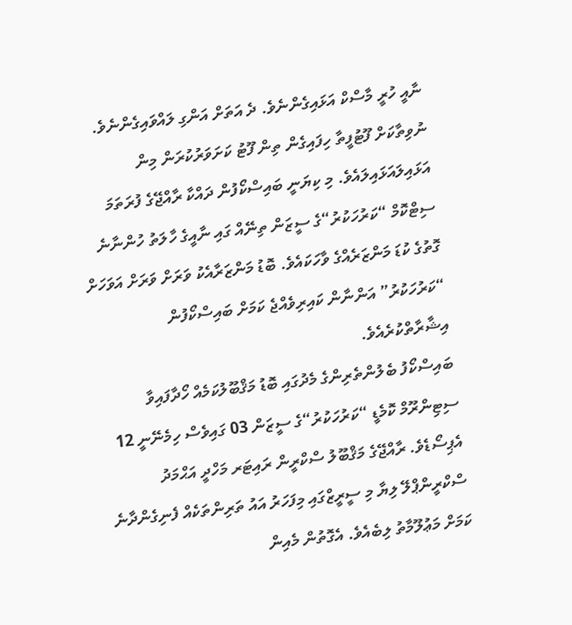ނާއީ ހުރީ މާސްކް އަޅައިގެންނެވެ. ދެ އަތަށް އަންގި ލައްވައިގެންނެވެ. ނުވިތާކަށް ފޫޓުފީތާ ހިފައިގެން ތިން ފޫޓު ކަށަވަރުކުރަން މިން އަޅައިލައަޅައިލައެވެ. މި ކިޔަނީ ބައިސްކޯފުން ދައްކާ ރާއްޖޭގެ ފުރަތަމަ ސިޓްކޮމް “ކަރުހަކުރު“ގެ ސީޒަން ތިނޭއް ގައި ނާއީގެ ހާލަތު ހުންނާނެ ގޮތުގެ ކުޑަ މަންޒަރެއްގެ ވާހަކައެވެ. ބޮޑު މަންޒަރާއެކު ވަރަށް ވަރަށް އަވަހަށް “ކަރުހަކުރު” އަންނާން ކައިރިވެއްޖެ ކަމަށް ބައިސްކޯފުން އިޝާރާތްކުރެއެވެ.
ބައިސްކޯފު ބެލުންތެރިންގެ މެދުގައި ބޮޑު މަޤްބޫލުކަމެއް ހޯދާފައިވާ ސިޓިންރޫމް ކޮމެޑީ “ކަރުހަކުރު“ގެ ސީޒަން 03 ގައިވެސް ހިމެނޭނީ 12 އެޕިސޯޑެވެ. ރާއްޖޭގެ މަޤްބޫލު ސްކްރީން ރައިޓަރ މަހްދީ އަޙްމަދު ސްކްރީންޕްލޭ ލިޔާ މި ސީރީޒްގައި މިފަހަރު އައު ތަރިންތަކެއް ފެނިގެންދާނެ ކަމަށް މަޢުލޫމާތު ލިބެއެވެ. އެގޮތުން މެއިން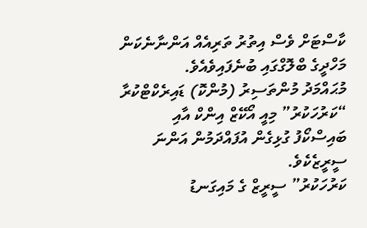ކާސްޓަށް ވެސް އިތުރު ތަރިއެއް އަންނާނެކަން މަހްދީގެ ބްލޮގްގައި ބުނެފައިވެއެވެ.
މުޙައްމަދު މުންތަސިރު (މުންކޮ) ޑައިރެކްޓްކުރާ “ކަރުހަކުރު” މިއީ އޯކޭޒް އިންކް އާއި ބައިސްކޯފު ގުޅިގެން އުފައްދަމުން އަންނަ ސީރީޒެކެވެ.
ކަރުހަކުރު” ސީރީޒް ގެ މައިގަނޑު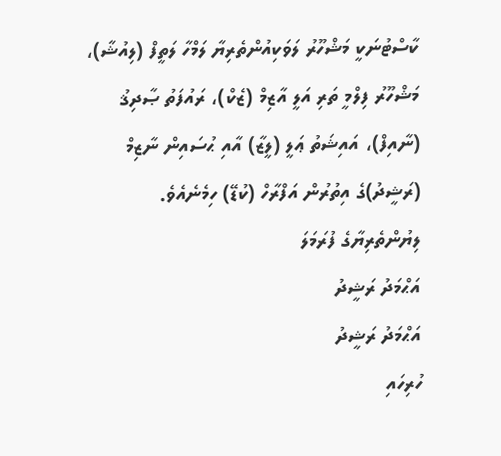ކާސްޓުނަކީ މަޝްހޫރު ލަވަކިއުންތެރިޔާ ލަމްހާ ލަތީފް (ލިއުޝާ)، މަޝްހޫރު ފިލްމީ ތަރި އަލީ އާޒިމް (ޒެކް)، ރައުފަތު ޞާދިޤު (ނާއިފް)، އައިޝަތު ޢަލީ (ލީޒާ) އާއި ޙުސައިން ނާޒިމް (ރަޝީދު)ގެ އިތުރުން އަފްރާހް (ކުޑޭ) ހިމެނެއެވެ.
ލިޔުންތެރިޔާގެ ފުރަމަލަ
އަޙްމަދު ރަޝީދު
އަޙްމަދު ރަޝީދު
ހުރިހައި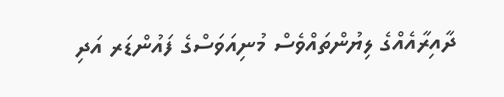ދާއިރާއެއްގެ ލިޔުންތައްވެސް މުނިއަވަސްގެ ފައުންޑަރ އަދި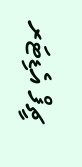ޗީފް އެޑިޓަރ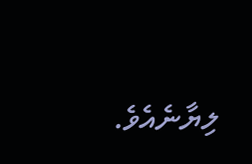ލިޔާނެއެވެ.